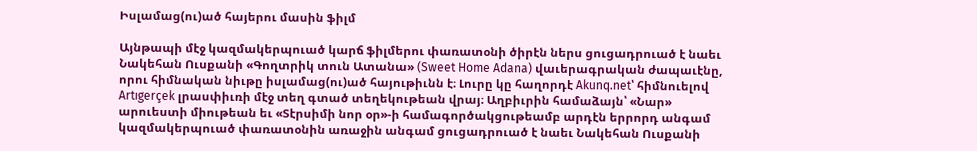Իսլամաց(ու)ած հայերու մասին ֆիլմ

Այնթապի մէջ կազմակերպուած կարճ ֆիլմերու փառատօնի ծիրէն ներս ցուցադրուած է նաեւ Նակեհան Ուսքանի «Գողտրիկ տուն Ատանա» (Sweet Home Adana) վաւերագրական ժապաւէնը, որու հիմնական նիւթը իսլամաց(ու)ած հայութիւնն է։ Լուրը կը հաղորդէ Akunq.net՝ հիմնուելով Artıgerçek լրասփիւռի մէջ տեղ գտած տեղեկութեան վրայ։ Աղբիւրին համաձայն՝ «Նար» արուեստի միութեան եւ «Տէրսիմի նոր օր»-ի համագործակցութեամբ արդէն երրորդ անգամ կազմակերպուած փառատօնին առաջին անգամ ցուցադրուած է նաեւ Նակեհան Ուսքանի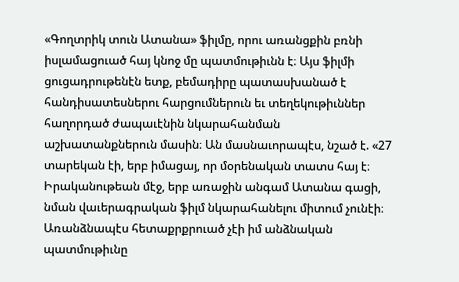«Գողտրիկ տուն Ատանա» ֆիլմը, որու առանցքին բռնի իսլամացուած հայ կնոջ մը պատմութիւնն է։ Այս ֆիլմի ցուցադրութենէն ետք, բեմադիրը պատասխանած է հանդիսատեսներու հարցումներուն եւ տեղեկութիւններ հաղորդած ժապաւէնին նկարահանման աշխատանքներուն մասին։ Ան մասնաւորապէս, նշած է. «27 տարեկան էի, երբ իմացայ, որ մօրենական տատս հայ է։ Իրականութեան մէջ, երբ առաջին անգամ Ատանա գացի, նման վաւերագրական ֆիլմ նկարահանելու միտում չունէի։ Առանձնապէս հետաքրքրուած չէի իմ անձնական պատմութիւնը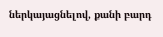ներկայացնելով, քանի բարդ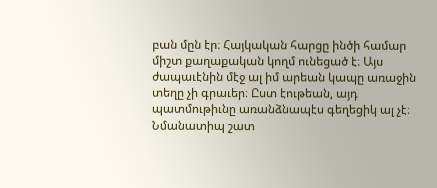բան մըն էր։ Հայկական հարցը ինծի համար միշտ քաղաքական կողմ ունեցած է։ Այս ժապաւէնին մէջ ալ իմ արեան կապը առաջին տեղը չի գրաւեր։ Ըստ էութեան, այդ պատմութիւնը առանձնապէս գեղեցիկ ալ չէ։ Նմանատիպ շատ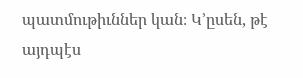պատմութիւններ կան։ Կ՚ըսեն, թէ այդպէս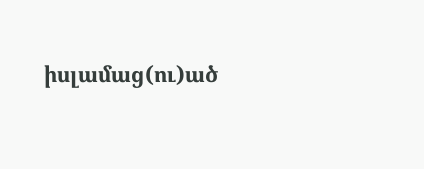իսլամաց(ու)ած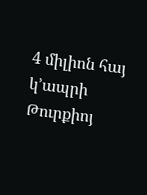4 միլիոն հայ կ՚ապրի Թուրքիոյ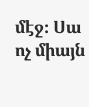մէջ։ Սա ոչ միայն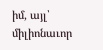իմ, այլ՝ միլիոնաւոր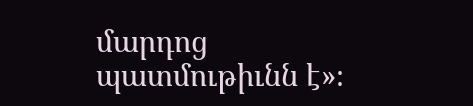մարդոց պատմութիւնն է»։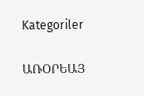Kategoriler

ԱՌՕՐԵԱՅ